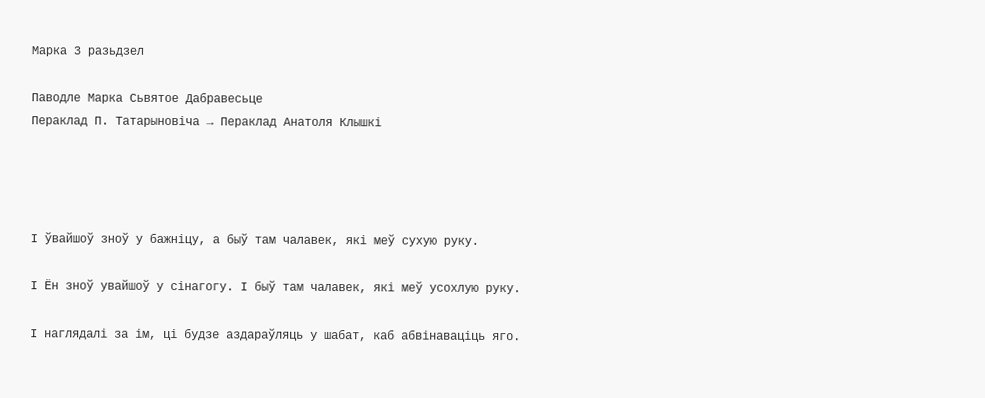Марка 3 разьдзел

Паводле Марка Сьвятое Дабравесьце
Пераклад П. Татарыновіча → Пераклад Анатоля Клышкi




І ўвайшоў зноў у бажніцу, а быў там чалавек, які меў сухую руку.

І Ён зноў увайшоў у сінагогу. І быў там чалавек, які меў усохлую руку.

І наглядалі за ім, ці будзе аздараўляць у шабат, каб абвінаваціць яго.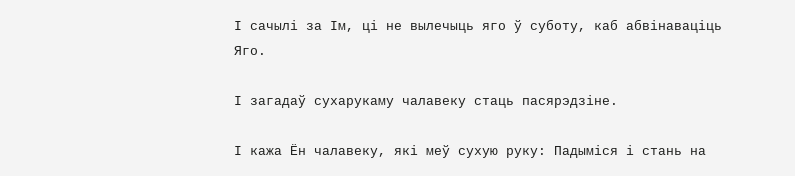І сачылі за Ім, ці не вылечыць яго ў суботу, каб абвінаваціць Яго.

І загадаў сухарукаму чалавеку стаць пасярэдзіне.

І кажа Ён чалавеку, які меў сухую руку: Падыміся і стань на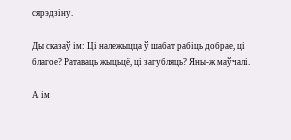сярэдзіну.

Ды сказаў ім: Ці належыцца ў шабат рабіць добрае, ці благое? Ратаваць жыцьцё, ці загубляць? Яны-ж маўчалі.

А ім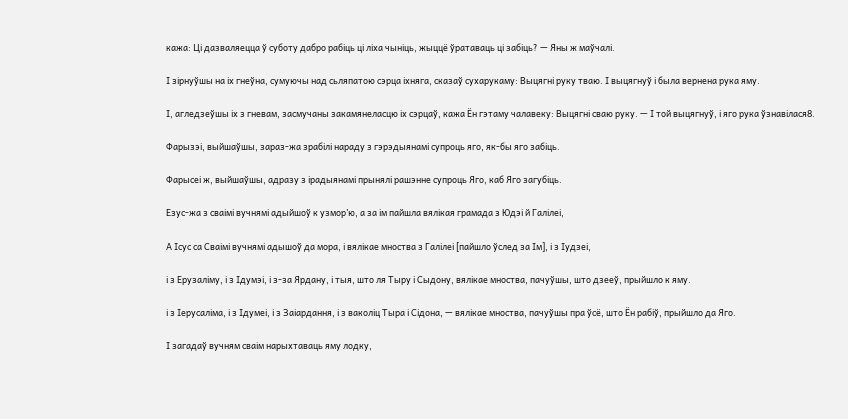кажа: Ці дазваляецца ў суботу дабро рабіць ці ліха чыніць, жыццё ўратаваць ці забіць? — Яны ж маўчалі.

І зірнуўшы на іх гнеўна, сумуючы над сьляпатою сэрца іхняга, сказаў сухарукаму: Выцягні руку тваю. І выцягнуў і была вернена рука яму.

І, агледзеўшы іх з гневам, засмучаны закамянеласцю іх сэрцаў, кажа Ён гэтаму чалавеку: Выцягні сваю руку. — І той выцягнуў, і яго рука ўзнавілася8.

Фарызэі, выйшаўшы, зараз-жа зрабілі нараду з гэрэдыянамі супроць яго, як-бы яго забіць.

Фарысеі ж, выйшаўшы, адразу з ірадыянамі прынялі рашэнне супроць Яго, каб Яго загубіць.

Езус-жа з сваімі вучнямі адыйшоў к узмор’ю, а за ім пайшла вялікая грамада з Юдэі й Галілеі,

А Ісус са Сваімі вучнямі адышоў да мора, і вялікае мноства з Галілеі [пайшло ўслед за Ім], і з Іудзеі,

і з Ерузаліму, і з Ідумэі, і з-за Ярдану, і тыя, што ля Тыру і Сыдону, вялікае мноства, пачуўшы, што дзееў, прыйшло к яму.

і з Іерусаліма, і з Ідумеі, і з Заіардання, і з ваколіц Тыра і Сідона, — вялікае мноства, пачуўшы пра ўсё, што Ён рабіў, прыйшло да Яго.

І загадаў вучням сваім нарыхтаваць яму лодку,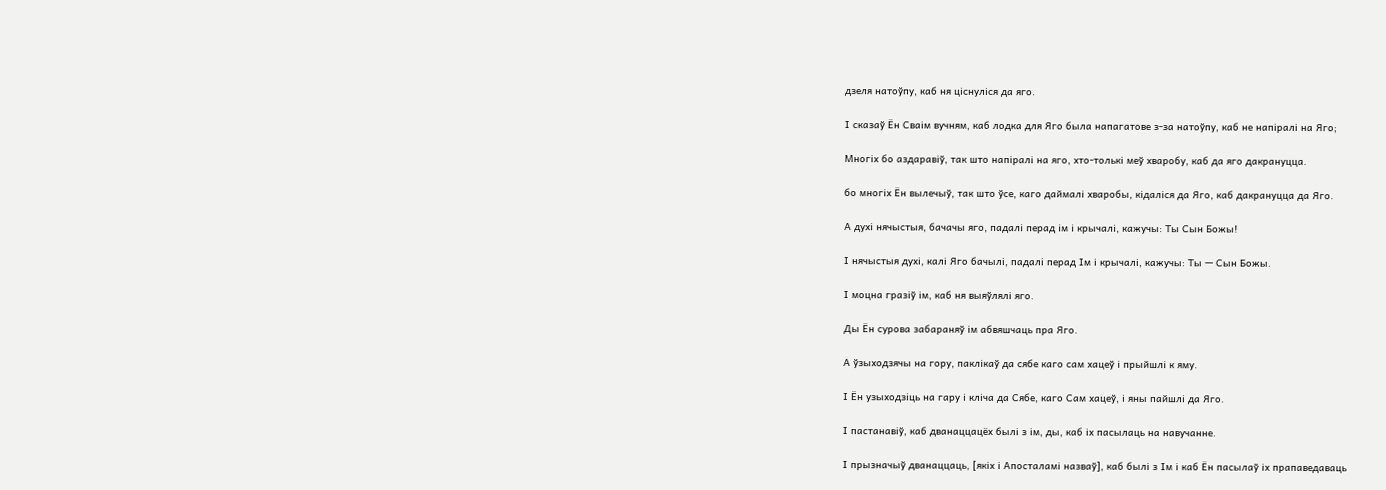дзеля натоўпу, каб ня ціснуліся да яго.

І сказаў Ён Сваім вучням, каб лодка для Яго была напагатове з-за натоўпу, каб не напіралі на Яго;

Многіх бо аздаравіў, так што напіралі на яго, хто-толькі меў хваробу, каб да яго дакрануцца.

бо многіх Ён вылечыў, так што ўсе, каго даймалі хваробы, кідаліся да Яго, каб дакрануцца да Яго.

А духі нячыстыя, бачачы яго, падалі перад ім і крычалі, кажучы: Ты Сын Божы!

І нячыстыя духі, калі Яго бачылі, падалі перад Ім і крычалі, кажучы: Ты — Сын Божы.

І моцна гразіў ім, каб ня выяўлялі яго.

Ды Ён сурова забараняў ім абвяшчаць пра Яго.

А ўзыходзячы на гору, паклікаў да сябе каго сам хацеў і прыйшлі к яму.

І Ён узыходзіць на гару і кліча да Сябе, каго Сам хацеў, і яны пайшлі да Яго.

І пастанавіў, каб дванаццацёх былі з ім, ды, каб іх пасылаць на навучанне.

І прызначыў дванаццаць, [якіх і Апосталамі назваў], каб былі з Ім і каб Ён пасылаў іх прапаведаваць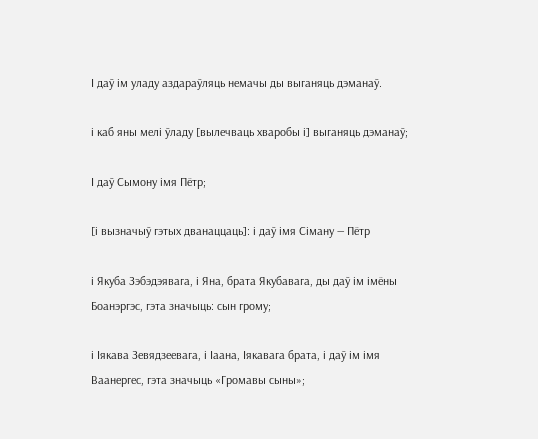І даў ім уладу аздараўляць немачы ды выганяць дэманаў.

і каб яны мелі ўладу [вылечваць хваробы і] выганяць дэманаў;

І даў Сымону імя Пётр;

[і вызначыў гэтых дванаццаць]: і даў імя Сіману — Пётр

і Якуба Зэбэдэявага, і Яна, брата Якубавага, ды даў ім імёны Боанэргэс, гэта значыць: сын грому;

і Іякава Зевядзеевага, і Іаана, Іякавага брата, і даў ім імя Ваанергес, гэта значыць «Громавы сыны»;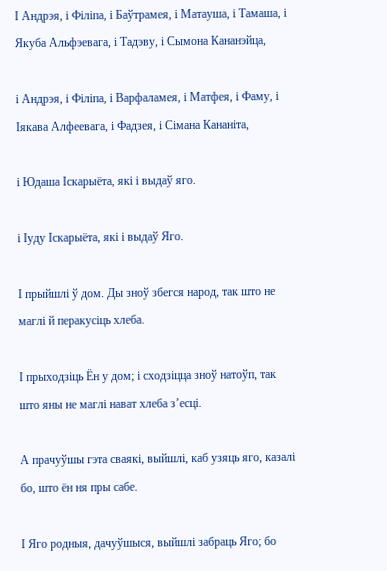І Андрэя, і Філіпа, і Баўтрамея, і Матауша, і Тамаша, і Якуба Альфэевага, і Тадэву, і Сымона Кананэйца,

і Андрэя, і Філіпа, і Варфаламея, і Матфея, і Фаму, і Іякава Алфеевага, і Фадзея, і Сімана Кананіта,

і Юдаша Іскарыёта, які і выдаў яго.

і Іуду Іскарыёта, які і выдаў Яго.

І прыйшлі ў дом. Ды зноў збегся народ, так што не маглі й перакусіць хлеба.

І прыходзіць Ён у дом; і сходзіцца зноў натоўп, так што яны не маглі нават хлеба з’есці.

А прачуўшы гэта сваякі, выйшлі, каб узяць яго, казалі бо, што ён ня пры сабе.

І Яго родныя, дачуўшыся, выйшлі забраць Яго; бо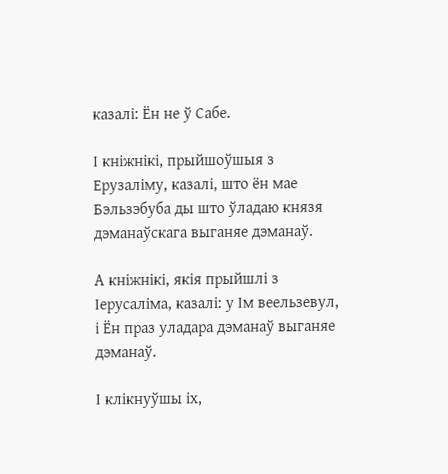казалі: Ён не ў Сабе.

І кніжнікі, прыйшоўшыя з Ерузаліму, казалі, што ён мае Бэльзэбуба ды што ўладаю князя дэманаўскага выганяе дэманаў.

А кніжнікі, якія прыйшлі з Іерусаліма, казалі: у Ім веельзевул, і Ён праз уладара дэманаў выганяе дэманаў.

І клікнуўшы іх,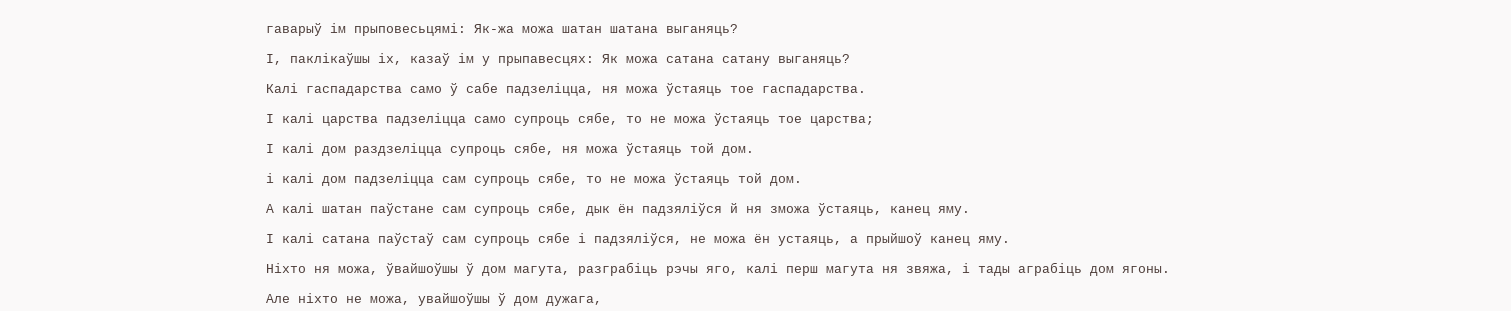гаварыў ім прыповесьцямі: Як-жа можа шатан шатана выганяць?

І, паклікаўшы іх, казаў ім у прыпавесцях: Як можа сатана сатану выганяць?

Калі гаспадарства само ў сабе падзеліцца, ня можа ўстаяць тое гаспадарства.

І калі царства падзеліцца само супроць сябе, то не можа ўстаяць тое царства;

І калі дом раздзеліцца супроць сябе, ня можа ўстаяць той дом.

і калі дом падзеліцца сам супроць сябе, то не можа ўстаяць той дом.

А калі шатан паўстане сам супроць сябе, дык ён падзяліўся й ня зможа ўстаяць, канец яму.

І калі сатана паўстаў сам супроць сябе і падзяліўся, не можа ён устаяць, а прыйшоў канец яму.

Ніхто ня можа, ўвайшоўшы ў дом магута, разграбіць рэчы яго, калі перш магута ня звяжа, і тады аграбіць дом ягоны.

Але ніхто не можа, увайшоўшы ў дом дужага,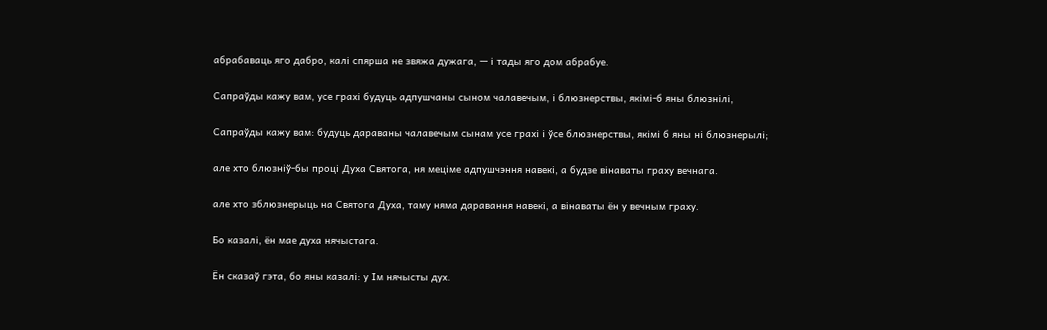абрабаваць яго дабро, калі спярша не звяжа дужага, — і тады яго дом абрабуе.

Сапраўды кажу вам, усе грахі будуць адпушчаны сыном чалавечым, і блюзнерствы, якімі-б яны блюзнілі,

Сапраўды кажу вам: будуць дараваны чалавечым сынам усе грахі і ўсе блюзнерствы, якімі б яны ні блюзнерылі;

але хто блюзніў-бы проці Духа Святога, ня меціме адпушчэння навекі, а будзе вінаваты граху вечнага.

але хто зблюзнерыць на Святога Духа, таму няма даравання навекі, а вінаваты ён у вечным граху.

Бо казалі, ён мае духа нячыстага.

Ён сказаў гэта, бо яны казалі: у Ім нячысты дух.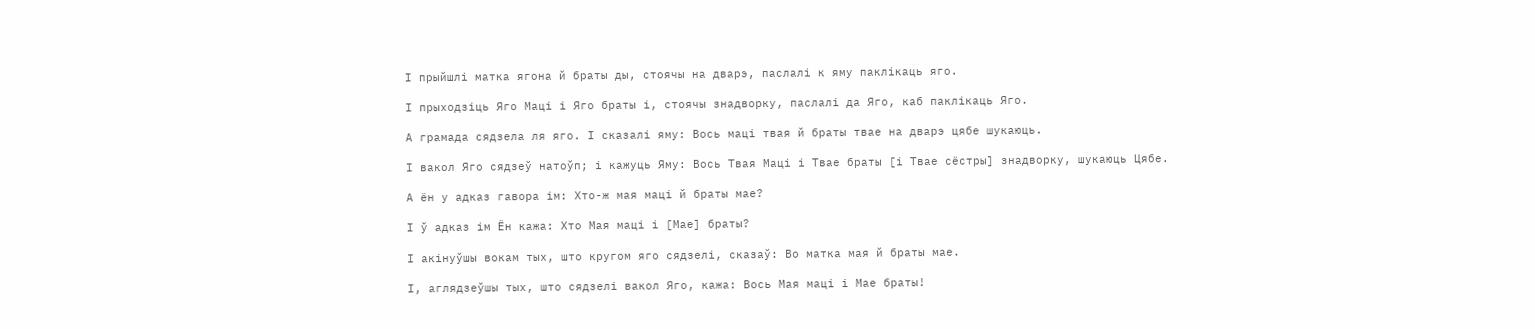І прыйшлі матка ягона й браты ды, стоячы на дварэ, паслалі к яму паклікаць яго.

І прыходзіць Яго Маці і Яго браты і, стоячы знадворку, паслалі да Яго, каб паклікаць Яго.

А грамада сядзела ля яго. І сказалі яму: Вось маці твая й браты твае на дварэ цябе шукаюць.

І вакол Яго сядзеў натоўп; і кажуць Яму: Вось Твая Маці і Твае браты [і Твае сёстры] знадворку, шукаюць Цябе.

А ён у адказ гавора ім: Хто-ж мая маці й браты мае?

І ў адказ ім Ён кажа: Хто Мая маці і [Мае] браты?

І акінуўшы вокам тых, што кругом яго сядзелі, сказаў: Во матка мая й браты мае.

І, аглядзеўшы тых, што сядзелі вакол Яго, кажа: Вось Мая маці і Мае браты!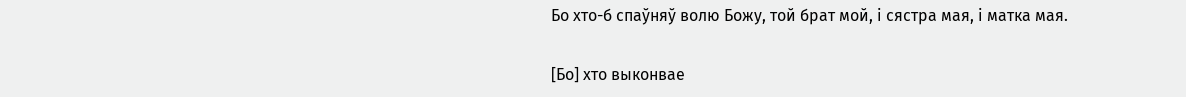Бо хто-б спаўняў волю Божу, той брат мой, і сястра мая, і матка мая.

[Бо] хто выконвае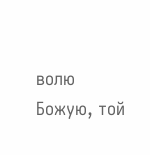волю Божую, той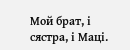Мой брат, і сястра, і Маці.